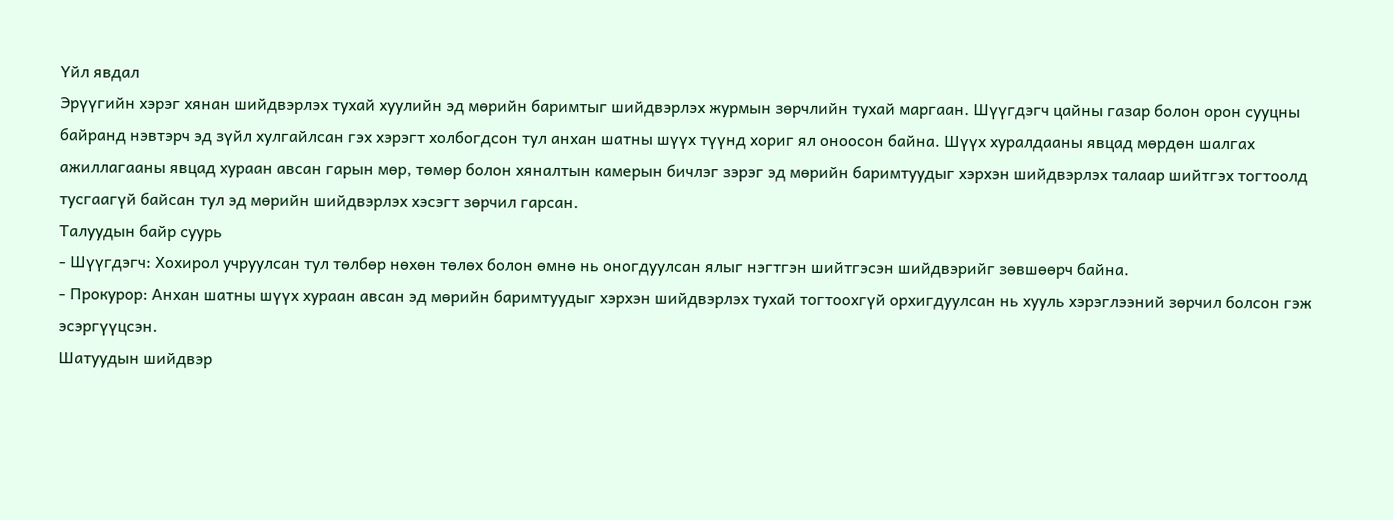Үйл явдал
Эрүүгийн хэрэг хянан шийдвэрлэх тухай хуулийн эд мөрийн баримтыг шийдвэрлэх журмын зөрчлийн тухай маргаан. Шүүгдэгч цайны газар болон орон сууцны байранд нэвтэрч эд зүйл хулгайлсан гэх хэрэгт холбогдсон тул анхан шатны шүүх түүнд хориг ял оноосон байна. Шүүх хуралдааны явцад мөрдөн шалгах ажиллагааны явцад хураан авсан гарын мөр, төмөр болон хяналтын камерын бичлэг зэрэг эд мөрийн баримтуудыг хэрхэн шийдвэрлэх талаар шийтгэх тогтоолд тусгаагүй байсан тул эд мөрийн шийдвэрлэх хэсэгт зөрчил гарсан.
Талуудын байр суурь
- Шүүгдэгч: Хохирол учруулсан тул төлбөр нөхөн төлөх болон өмнө нь оногдуулсан ялыг нэгтгэн шийтгэсэн шийдвэрийг зөвшөөрч байна.
- Прокурор: Анхан шатны шүүх хураан авсан эд мөрийн баримтуудыг хэрхэн шийдвэрлэх тухай тогтоохгүй орхигдуулсан нь хууль хэрэглээний зөрчил болсон гэж эсэргүүцсэн.
Шатуудын шийдвэр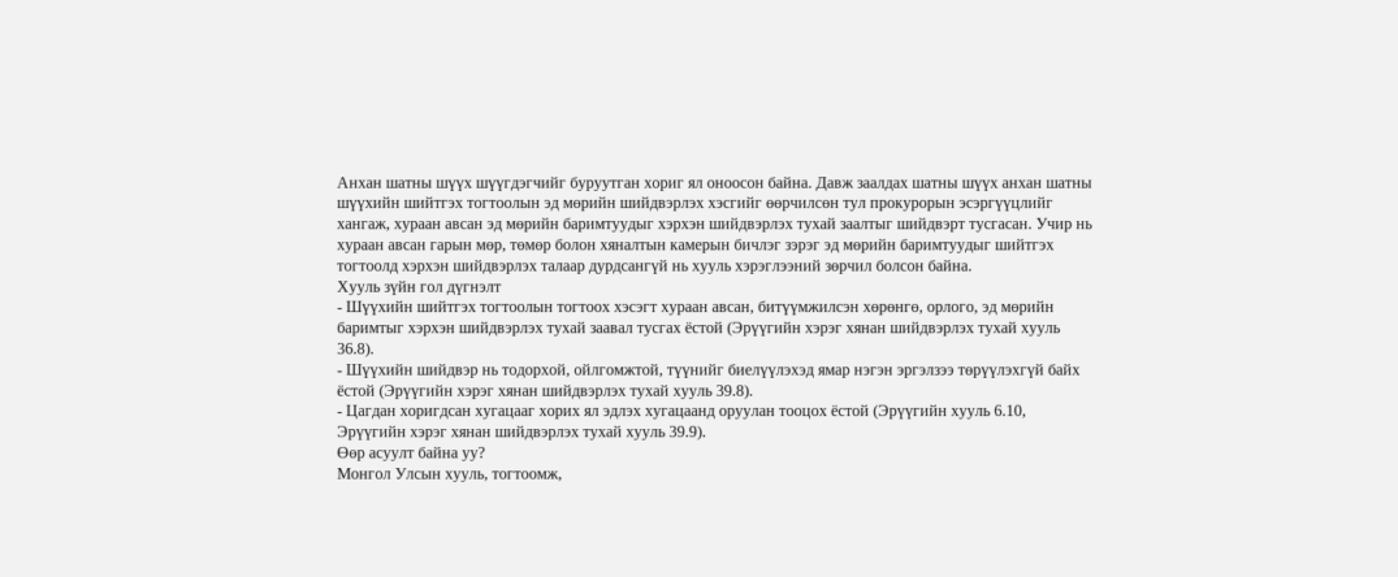Анхан шатны шүүх шүүгдэгчийг буруутган хориг ял оноосон байна. Давж заалдах шатны шүүх анхан шатны шүүхийн шийтгэх тогтоолын эд мөрийн шийдвэрлэх хэсгийг өөрчилсөн тул прокурорын эсэргүүцлийг хангаж, хураан авсан эд мөрийн баримтуудыг хэрхэн шийдвэрлэх тухай заалтыг шийдвэрт тусгасан. Учир нь хураан авсан гарын мөр, төмөр болон хяналтын камерын бичлэг зэрэг эд мөрийн баримтуудыг шийтгэх тогтоолд хэрхэн шийдвэрлэх талаар дурдсангүй нь хууль хэрэглээний зөрчил болсон байна.
Хууль зүйн гол дүгнэлт
- Шүүхийн шийтгэх тогтоолын тогтоох хэсэгт хураан авсан, битүүмжилсэн хөрөнгө, орлого, эд мөрийн баримтыг хэрхэн шийдвэрлэх тухай заавал тусгах ёстой (Эрүүгийн хэрэг хянан шийдвэрлэх тухай хууль 36.8).
- Шүүхийн шийдвэр нь тодорхой, ойлгомжтой, түүнийг биелүүлэхэд ямар нэгэн эргэлзээ төрүүлэхгүй байх ёстой (Эрүүгийн хэрэг хянан шийдвэрлэх тухай хууль 39.8).
- Цагдан хоригдсан хугацааг хорих ял эдлэх хугацаанд оруулан тооцох ёстой (Эрүүгийн хууль 6.10, Эрүүгийн хэрэг хянан шийдвэрлэх тухай хууль 39.9).
Өөр асуулт байна уу?
Монгол Улсын хууль, тогтоомж,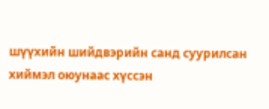шүүхийн шийдвэрийн санд суурилсан хиймэл оюунаас хүссэн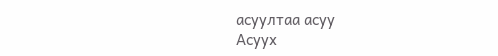асуултаа асуу
Асуух